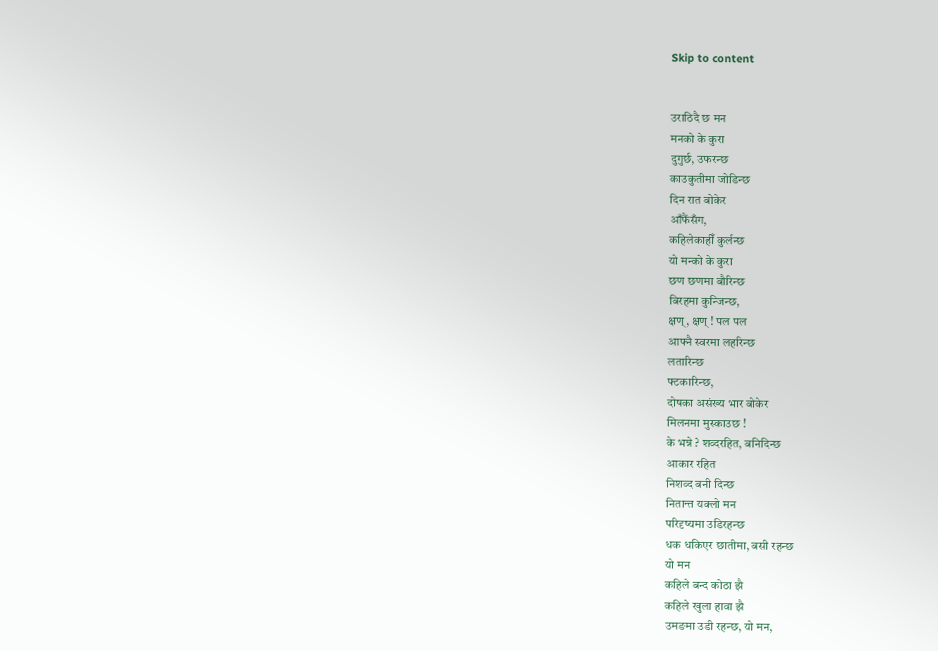Skip to content


उराठिदै छ मन
मनको के कुरा
दुगुर्छ, उफरन्छ
काउकुतीमा जोडिन्छ
दिन रात बोकेर
आँफैंसँग,
कहिलेकाहीँ कुर्लन्छ
यो मन्को के कुरा
छण छणमा बौरिन्छ
बिरहमा कुन्जिन्छ,
क्षण्, क्षण् ! पल पल
आफ्नै स्वरमा लहरिन्छ
लतारिन्छ
फ्टकारिन्छ,
दोषका असंख्य भार बोकेर
मिलनमा मुस्काउछ !
के भन्ने ? शव्दरहित, बनिदिन्छ
आकार रहित
निशव्द बनी दिन्छ
नितान्त यक्लो मन
परिदृष्यमा उडिरहन्छ
धक धकिएर छातीमा, बसी रहन्छ
यो मन
कहिले बन्द कोठा झै
कहिले खुला हावा झै
उमङमा उडी रहन्छ, यो मन,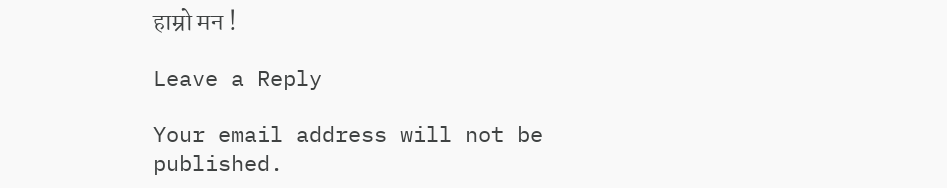हाम्रो मन !

Leave a Reply

Your email address will not be published.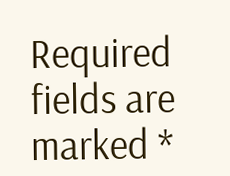Required fields are marked *